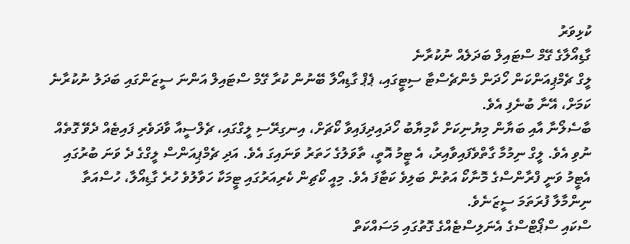ކުޅިވަރު
ގާޑިއޯލާގެ ގޭމް ސްޓައިލް ބަދަލެއް ނުކުރާނެ
ލީގް ޗެމްޕިއަންކަން ހޯދަން މެންޗެސްޓާ ސިޓީގައި، ޕެޕް ގާޑިއޯލާ ބޭނުން ކުރާ ގޭމް ސްޓައިލް އަންނަ ސީޒަންގައި ބަދަލު ނުކުރާނެ ކަމަށް، އޭނާ ބުނެފި އެވެ.
ބާސެލޯނާ އާއި ބަޔާން މިޔުނިކަށް ކާމިޔާބު ހޯދައިދިފައިވާ ކޯޗަށް، އިނގިރޭސި ލީގްގައި، ޗެލްސީއާ ވާދަވެރި ފައިޓެއް ދެވޭ ގޮތެއް ނުވި އެވެ. ލީގް ނިމުމާ ގާތްވެފައިވާއިރު، އެ ޓީމު އޮތީ، ތާވަލުގެ ހަތަރު ވަނައިގަ އެވެ. އަދި ޗެމްޕިއަންސް ލީގްގެ ދެ ވަނަ ބުރުގައި އެޓީމު ވަނީ ފްރާންސްގެ މޮނާކޯ އަތުން ބަލިވެ ކަޓާފަ އެވެ. މިއީ ކޯޗިން ކެރިއަރުގައި ޓީމަކާ ހަވާލުވެ ހުރެ ގާޑިއޯލާ، ހުސްއަތާ ނިންމާލާ ފުރަތަމަ ސީޒަނެވެ.
ސްކައި ސްޕޯޓްސްގެ އެނަލިސްޓެއްގެ ގޮތުގައި މަސައްކަތް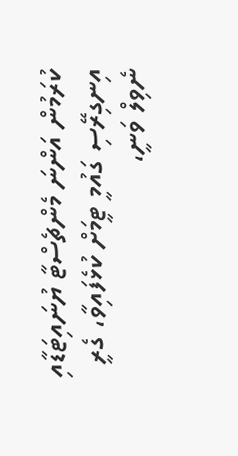ކުރަމުން އަންނަ މެންޗެސްޓާ ޔުނައިޓަޑާއި އިނގިރޭސި ގައުމީ ޓީމަށް ކުޅެފައިވާ، ގެރީ ނެވިލް ވަނީ،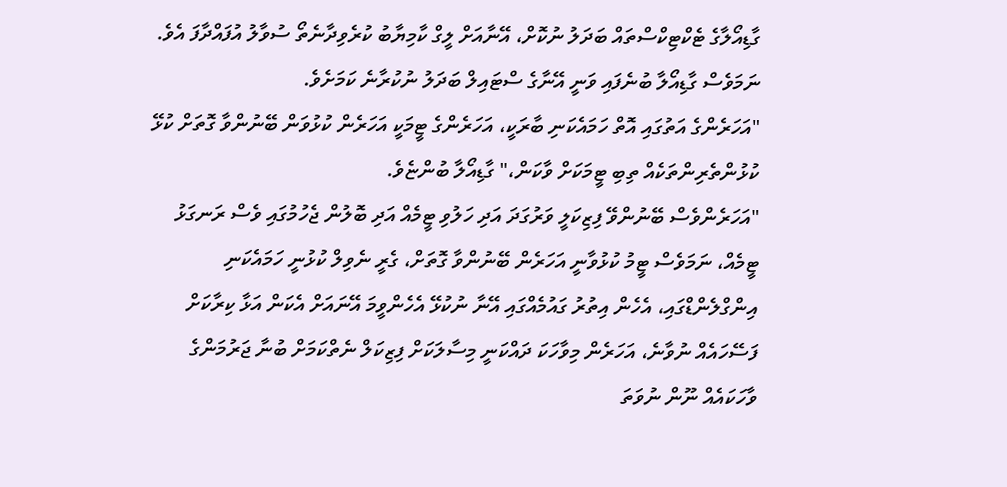ގާޑިއޯލާގެ ޓެކްޓިކްސްތައް ބަދަލު ނުކޮށް، އޭނާއަށް ލީގް ކާމިޔާބު ކުރެވިދާނެތޯ ސުވާލު އުފައްދާފަ އެވެ. ނަމަވެސް ގާޑިއޯލާ ބުނެފައި ވަނީ އޭނާގެ ސްޓައިލް ބަދަލު ނުކުރާނެ ކަމަށެވެ.
"އަހަރެންގެ އަތުގައި އޮތް ހަމައެކަނި ބާރަކީ، އަހަރެންގެ ޓީމަކީ އަހަރެން ކުޅުވަން ބޭނުންވާ ގޮތަށް ކުޅޭ ކުޅުންތެރިންތަކެއް ތިބި ޓީމަކަށް ވާކަން،" ގާޑިއޯލާ ބުންޏެވެ.
"އަހަރެންވެސް ބޭނުންވޭ ފިޒިކަލީ ވަރުގަދަ އަދި ހަލުވި ޓީމެއް އަދި ބޮލުން ޖެހުމުގައި ވެސް ރަނގަޅު ޓީމެއް، ނަމަވެސް ޓީމު ކުޅުވާނީ އަހަރެން ބޭނުންވާ ގޮތަށް، ގެރީ ނެވިލް ކުޅުނީ ހަމައެކަނި އިންގްލެންޑްގައި، އެހެން އިތުރު ގައުމެއްގައި އޭނާ ނުކުޅޭ އެހެންވީމަ އޭނައަށް އެކަން އަޅާ ކިރާކަށް ފަސޭހައެއް ނުވާނެ، އަހަރެން މިވާހަކަ ދައްކަނީ މިސާލަކަށް ފިޒިކަލް ނެތްކަމަށް ބުނާ ޖަރުމަންގެ ވާހަކައެއް ނޫން ނުވަތަ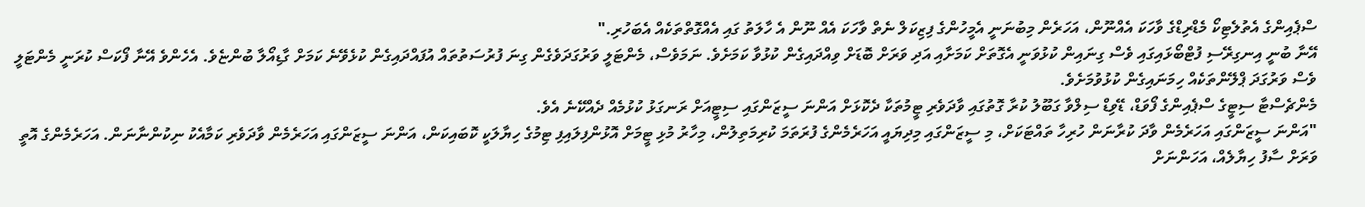ސްޕެއިންގެ އެތުލެޓިކޯ މެޑްރިޑްގެ ވާހަކަ އެއްނޫން، އަހަރެން މިބުނަނީ އެމީހުންގެ ފިޒިކަލް ނެތް ވާހަކަ އެއް ނޫން އެ ހާލަތު ގައި އެއްގޮތްތަކެއް އެބަހުރި."
އޭނާ ބުނީ އިނގިރޭސި ފުޓްބޯޅައިގައި ވެސް ގިނައިން ކުޅުވަނީ އެގޮތަށް ކަމަށާއި އަދި ވަރަށް ބޮޑަށް ވިއްދައިގެން ކުޅުވާ ކަމަށެވެ. ނަމަވެސް، މެންޓަލީ ވަރުގަދަވެގެން ގިނަ ފުރުސަތުތައް އުފައްދައިގެން ކުޅެވޭނެ ކަމަށް ގާޑިއޯލާ ބުންޏެވެ. އެހެންވެ އޭނާ ފޯކަސް ކުރަނީ މެންޓަލީ ވެސް ވަރުގަދަ ޕްލޭންތަކެއް ހިމަނައިގެން ކުޅުވުމަށެވެ.
މެންޗެސްޓާ ސިޓީގެ ސްޕެއިންގެ ފޯވަޑް، ޑޭވިޑް ސިލްވާ ގަބޫލު ކުރާ ގޮތުގައި ވާދަވެރި ޓީމުތަކާ ދެކޮޅަށް އަންނަ ސީޒަންގައި ސިޓީއަށް ރަނގަޅު ކުޅުމެއް ދެއްކޭނެ އެވެ.
"އަންނަ ސީޒަންގައި އަހަރެމެން ވާދަ ކުރާނަން ހުރިހާ ތައްޓަކަށް، މި ސީޒަންގައި މިދިޔައީ އަހަރެމެންގެ ފުރަތަމަ ކުރިމަތިލުން، މިހާރު މުޅި ޓީމަށް އޮޅުންފިލައިފި ޓިމުގެ ހިޔާލަކީ ކޮބައިކަން، އަންނަ ސީޒަންގައި އަހަރެމެން ވާދަވެރި ކަމާއެކު ނިކުންނާނަން. އަހަރެމެންގެ އޮތީ ވަރަށް ސާފު ހިޔާލެއް، އަހަންނަށް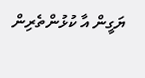ޔަގީން އާ ކުޅުންތެރިން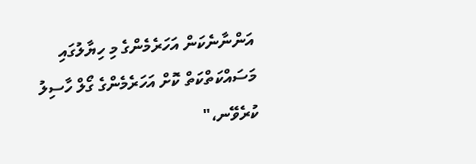އަންނާނެކަން އަހަރެމެންގެ މި ހިޔާލުގައި މަސައްކަތްކަތް ކޮށް އަހަރެމެންގެ ގޯލް ހާސިލު ކުރެވޭނ،"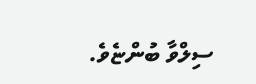ސިލްވާ ބުންޏެވެ.